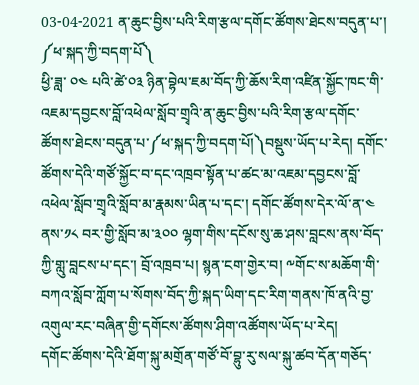03-04-2021 ན་ཆུང་བྱིས་པའི་རིག་རྩལ་དགོང་ཚོགས་ཐེངས་བདུན་པ་། ༼ཕ་སྐད་ཀྱི་བདག་པོ༽
ཕྱི་ཟླ་ ༠༤ པའི་ཚེ་༠༣ ཉིན་བྷེལ་ཇམ་བོད་ཀྱི་ཆོས་རིག་འཛིན་སྐྱོང་ཁང་གི་འཇམ་དབྱངས་བློ་འཕེལ་སློབ་གྲྭའི་ན་ཆུང་བྱིས་པའི་རིག་རྩལ་དགོང་ཚོགས་ཐེངས་བདུན་པ་༼ཕ་སྐད་ཀྱི་བདག་པོ།༽བསྡུས་ཡོད་པ་རེད། དགོང་ཚོགས་དེའི་གཙོ་སྐྱོང་བ་དང་འཁྲབ་སྟོན་པ་ཚང་མ་འཇམ་དབྱངས་བློ་འཕེལ་སློབ་གྲྭའི་སློབ་མ་རྣམས་ཡིན་པ་དང་། དགོང་ཚོགས་དེར་ལོ་ན་༤ ནས་༡༨ བར་གྱི་སློབ་མ་༣༠༠ ལྷག་གིས་དངོས་སུ་ཆ་ཤས་བླངས་ནས་བོད་ཀྱི་གླུ་བླངས་པ་དང་། བྲོ་འཁྲབ་པ། སྙན་ངག་གྱེར་བ། ༸གོང་ས་མཆོག་གི་བཀའ་སློབ་ཀློག་པ་སོགས་བོད་ཀྱི་སྐད་ཡིག་དང་རིག་གནས་ཁོ་ནའི་བྱ་འགུལ་རང་བཞིན་གྱི་དགོངས་ཚོགས་ཤིག་འཚོགས་ཡོད་པ་རེད།
དགོང་ཚོགས་དེའི་ཐོག་སྐུ་མགྲོན་གཙོ་བོ་བྷུ་རུ་སལ་སྐུ་ཚབ་དོན་གཅོད་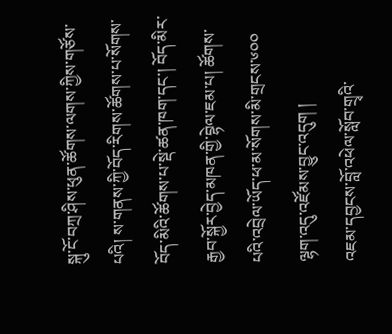སྐུ་ངོ་བཀྲ་ཤིས་ཕུན་ཚོགས་ལགས་ཀྱིས་གཙོས་པའི། ས་གནས་ཀྱི་བོད་རིགས་ཚོགས་པ་སོགས་བོད་མིའི་ཚོགས་པ་སྡེ་ཚན་ཁག་དང་། བོད་མིར་རྒྱབ་སྐྱོར་བྱེད་མཁན་གྱི་བྷེལ་ཇམ་པ། ཚོགས་པའི་འབྲེལ་ཡོད་ཕ་མ་སོགས་མི་གྲངས་༦༠༠ ལྷག་འདུ་འཛོམས་བྱུང་འདུག །
འཇམ་དབྱངས་བློ་འཕེལ་སློབ་གྲྭའི་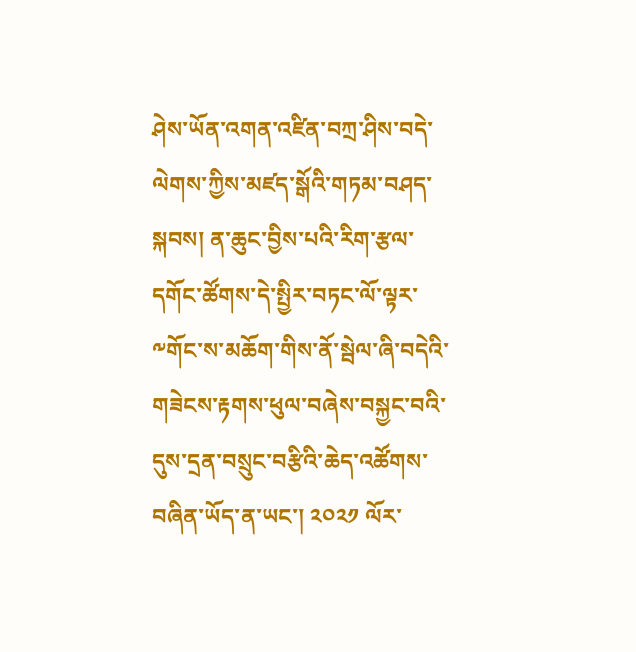ཤེས་ཡོན་འགན་འཛིན་བཀྲ་ཤིས་བདེ་ལེགས་ཀྱིས་མཛད་སྒོའི་གཏམ་བཤད་སྐབས། ན་ཆུང་བྱིས་པའི་རིག་རྩལ་དགོང་ཚོགས་དེ་སྤྱིར་བཏང་ལོ་ལྟར་༸གོང་ས་མཆོག་གིས་ནོ་སྦེལ་ཞི་བདེའི་གཟེངས་རྟགས་ཕུལ་བཞེས་བསྐྱང་བའི་དུས་དྲན་བསྲུང་བརྩིའི་ཆེད་འཚོགས་བཞིན་ཡོད་ན་ཡང་། ༢༠༢༡ ལོར་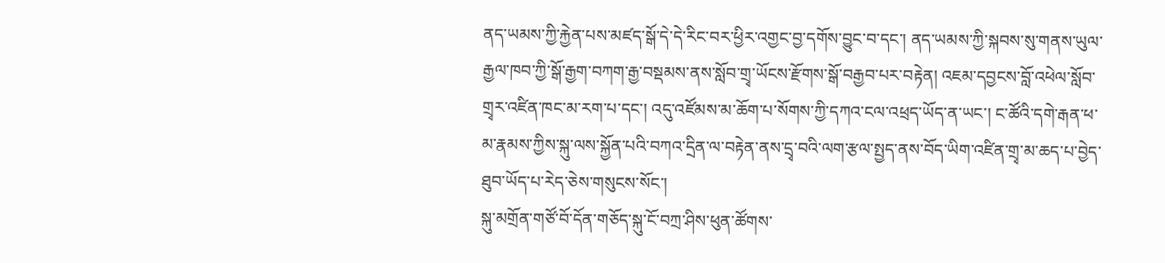ནད་ཡམས་ཀྱི་རྐྱེན་པས་མཛད་སྒོ་དེ་དེ་རིང་བར་ཕྱིར་འགྱང་བྱ་དགོས་བྱུང་བ་དང་། ནད་ཡམས་ཀྱི་སྐབས་སུ་གནས་ཡུལ་རྒྱལ་ཁབ་ཀྱི་སྒོ་རྒྱག་བཀག་རྒྱ་བསྡམས་ནས་སློབ་གྲྭ་ཡོངས་རྫོགས་སྒོ་བརྒྱབ་པར་བརྟེན། འཇམ་དབྱངས་བློ་འཕེལ་སློབ་གྲྭར་འཛིན་ཁང་མ་རག་པ་དང་། འདུ་འཛོམས་མ་ཆོག་པ་སོགས་ཀྱི་དཀའ་ངལ་འཕྲད་ཡོད་ན་ཡང་། ང་ཚོའི་དགེ་རྒན་ཕ་མ་རྣམས་ཀྱིས་སྐུ་ལས་སྐྱོན་པའི་བཀའ་དྲིན་ལ་བརྟེན་ནས་དྲྭ་བའི་ལག་རྩལ་སྤྱད་ནས་བོད་ཡིག་འཛིན་གྲྭ་མ་ཆད་པ་བྱེད་ཐུབ་ཡོད་པ་རེད་ཅེས་གསུངས་སོང་།
སྐུ་མགྲོན་གཙོ་བོ་དོན་གཅོད་སྐུ་ངོ་བཀྲ་ཤིས་ཕུན་ཚོགས་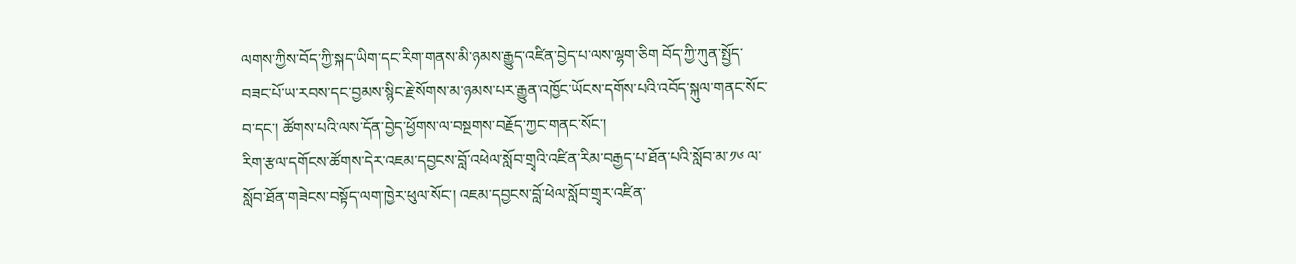ལགས་ཀྱིས་བོད་ཀྱི་སྐད་ཡིག་དང་རིག་གནས་མི་ཉམས་རྒྱུད་འཛིན་བྱེད་པ་ལས་ལྷག་ཅིག བོད་ཀྱི་ཀུན་སྤྱོད་བཟང་པོ་ཡ་རབས་དང་བྱམས་སྙིང་རྗེ་སོགས་མ་ཉམས་པར་རྒྱུན་འཁྱོང་ཡོངས་དགོས་པའི་འབོད་སྐུལ་གནང་སོང་བ་དང་། ཚོགས་པའི་ལས་དོན་བྱེད་ཕྱོགས་ལ་བསྔགས་བརྗོད་ཀྱང་གནང་སོང་།
རིག་རྩལ་དགོངས་ཚོགས་དེར་འཇམ་དབྱངས་བློ་འཕེལ་སློབ་གྲྭའི་འཛིན་རིམ་བརྒྱད་པ་ཐོན་པའི་སློབ་མ་༡༦ ལ་སློབ་ཐོན་གཟེངས་བསྟོད་ལག་ཁྱེར་ཕུལ་སོང་། འཇམ་དབྱངས་བློ་ཕེལ་སློབ་གྲྭར་འཛིན་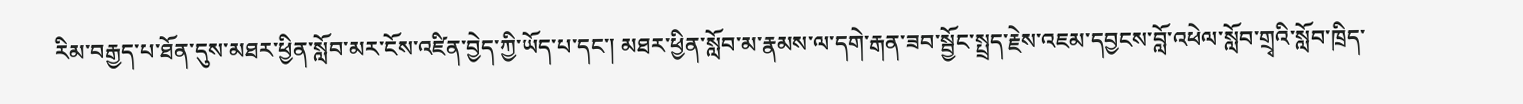རིམ་བརྒྱད་པ་ཐོན་དུས་མཐར་ཕྱིན་སློབ་མར་ངོས་འཛིན་བྱེད་ཀྱི་ཡོད་པ་དང་། མཐར་ཕྱིན་སློབ་མ་རྣམས་ལ་དགེ་རྒན་ཟབ་སྦྱོང་སྤྲད་རྗེས་འཇམ་དབྱངས་བློ་འཕེལ་སློབ་གྲྭའི་སློབ་ཁྲིད་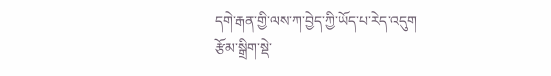དགེ་རྒན་གྱི་ལས་ཀ་བྱེད་ཀྱི་ཡོད་པ་རེད་འདུག
རྩོམ་སྒྲིག་སྡེ་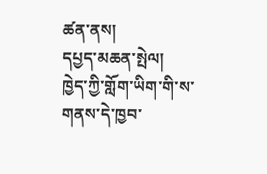ཚན་ནས།
དཔྱད་མཆན་སྤེལ།
ཁྱེད་ཀྱི་གློག་ཡིག་གི་ས་གནས་དེ་ཁྱབ་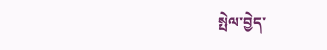སྤེལ་བྱེད་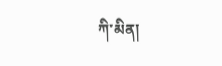ཀི་མིན།